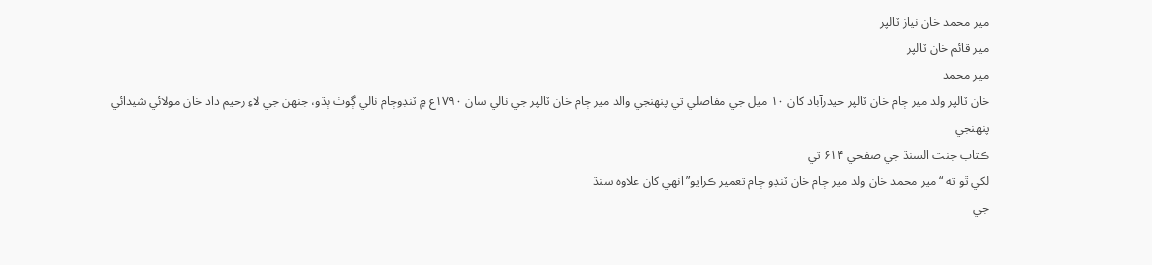مير محمد خان نياز ٽالپر
مير قائم خان ٽالپر
مير محمد
خان ٽالپر ولد مير ڄام خان ٽالپر حيدرآباد کان ۱۰ ميل جي مفاصلي تي پنهنجي والد مير ڄام خان ٽالپر جي نالي سان ۱۷۹۰ع ۾ ٽنڊوڄام نالي ڳوٺ ٻڌو، جنهن جي لاءِ رحيم داد خان مولائي شيدائي پنهنجي
ڪتاب جنت السنڌ جي صفحي ۶۱۴ تي
لکي ٿو ته “مير محمد خان ولد مير ڄام خان ٽنڊو ڄام تعمير ڪرايو” انهي کان علاوه سنڌ
جي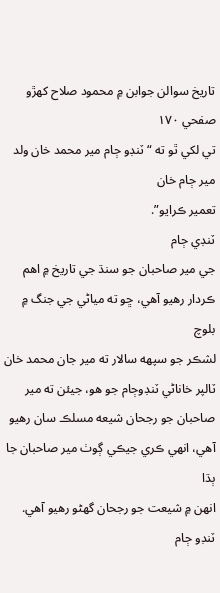تاريخ سوالن جوابن ۾ محمود صلاح کهڙو صفحي ۱۷۰
تي لکي ٿو ته “ٽنڊو ڄام مير محمد خان ولد مير ڄام خان
تعمير ڪرايو”.
ٽنڊي ڄام
جي مير صاحبان جو سنڌ جي تاريخ ۾ اهم ڪردار رهيو آهي، ڇو ته مياڻي جي جنگ ۾ بلوچ
لشڪر جو سپهه سالار ته مير جان محمد خان ٽالپر خاناڻي ٽنڊوڄام جو هو، جيئن ته مير
صاحبان جو رجحان شيعه مسلڪ سان رهيو آهي، انهي ڪري جيڪي ڳوٺ مير صاحبان جا ٻڌا
انهن ۾ شيعت جو رجحان گهڻو رهيو آهي.
ٽنڊو ڄام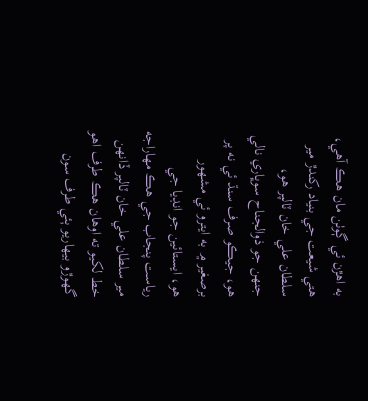به اهڙن ئي ڳوٺن مان هڪ آهي، هتي شيعت جي بنياد رکندڙ مير سلطان علي خان ٽالپر هو،
جنهن جو ذوالجناح سوڀاري نالي هو، جيڪو صرف سنڌ ئي نه پر برصغير ۾ به ايترو ئي مشهور
هو، ايستائين جو انڊيا جي رياست پنجاب جي هڪ مهاراجه مير سلطان علي خان ٽالپر ڏانهن
خط لکيو ته اوهان هڪ طرف اهو گهوڙو بيهاريو ٻئي طرف سون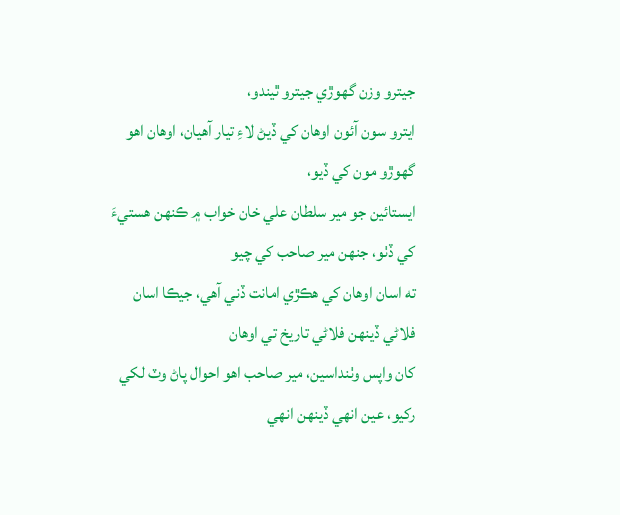جيترو وزن گهوڙي جيترو ٿيندو،
ايترو سون آئون اوهان کي ڏيڻ لاءِ تيار آهيان، اوهان اهو گهوڙو مون کي ڏيو،
ايستائين جو مير سلطان علي خان خواب ۾ ڪنهن هستيءَ کي ڏٺو، جنهن مير صاحب کي چيو
ته اسان اوهان کي هڪڙي امانت ڏني آهي، جيڪا اسان فلاڻي ڏينهن فلاڻي تاريخ تي اوهان
کان واپس وٺنداسين، مير صاحب اهو احوال پاڻ وٽ لکي رکيو، عين انهي ڏينهن انهي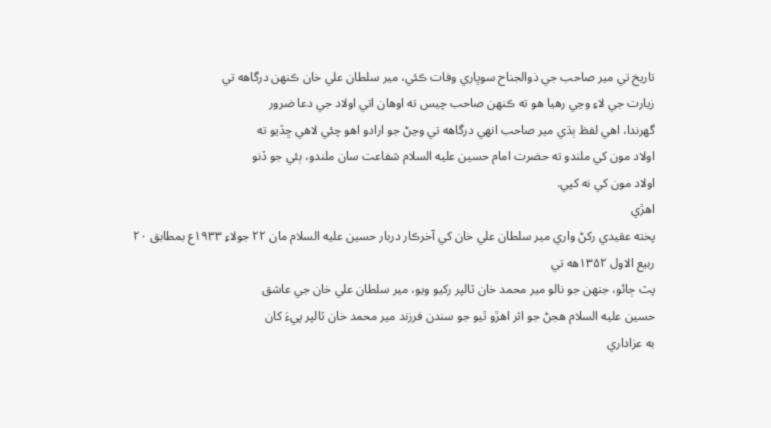تاريخ تي مير صاحب جي ذوالجناح سوڀاري وفات ڪئي، مير سلطان علي خان ڪنهن درگاهه تي
زيارت جي لاءِ وڃي رهيا هو ته ڪنهن صاحب چيس ته اوهان اتي اولاد جي دعا ضرور
گهرندا، اهي لفظ ٻڌي مير صاحب انهي درگاهه تي وڃڻ جو ارادو اهو چئي لاهي ڇڏيو ته
اولاد مون کي ملندو ته حضرت امام حسين عليه السلام شفاعت سان ملندو، ٻئي جو ڏنو
اولاد مون کي نه کپي.
اهڙي
پخته عقيدي رکڻ واري مير سلطان علي خان کي آخرڪار دربار حسين عليه السلام مان ۲۲ جولاءِ ۱۹۳۳ع بمطابق ۲۰
ربيع الاول ۱۳۵۲هه تي
پٽ ڄائو، جنهن جو نالو مير محمد خان ٽالپر رکيو ويو، مير سلطان علي خان جي عاشق
حسين عليه السلام هجڻ جو اثر اهڙو ٿيو جو سندن فرزند مير محمد خان ٽالپر پيءَ کان
به عزاداري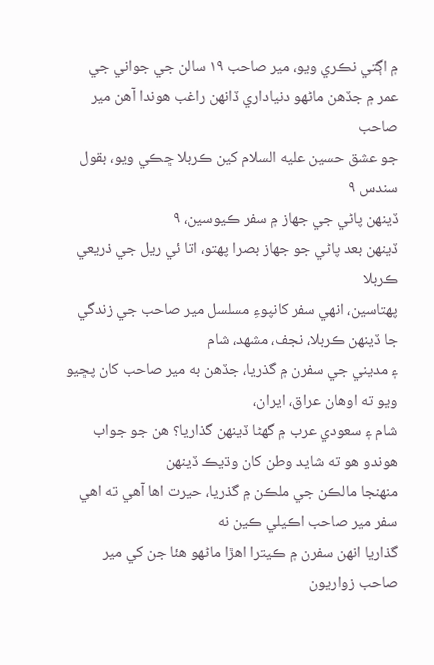۾ اڳتي نڪري ويو، مير صاحب ۱۹ سالن جي جواني جي عمر ۾ جڏهن ماڻهو دنياداري ڏانهن راغب هوندا آهن مير صاحب
جو عشق حسين عليه السلام کين ڪربلا ڇڪي ويو، بقول سندس ۹
ڏينهن پاڻي جي جهاز ۾ سفر ڪيوسين، ۹
ڏينهن بعد پاڻي جو جهاز بصرا پهتو، اتا ئي ريل جي ذريعي ڪربلا
پهتاسين، انهي سفر کانپوءِ مسلسل مير صاحب جي زندگي جا ڏينهن ڪربلا، نجف، مشهد، شام
۽ مديني جي سفرن ۾ گذريا، جڏهن به مير صاحب کان پڇيو ويو ته اوهان عراق، ايران،
شام ۽ سعودي عرب ۾ گهڻا ڏينهن گذاريا؟ هن جو جواب هوندو هو ته شايد وطن کان وڌيڪ ڏينهن
منهنجا مالڪن جي ملڪن ۾ گذريا، حيرت اها آهي ته اهي سفر مير صاحب اڪيلي ڪين نه
گذاريا انهن سفرن ۾ ڪيترا اهڙا ماڻهو هئا جن کي مير صاحب زواريون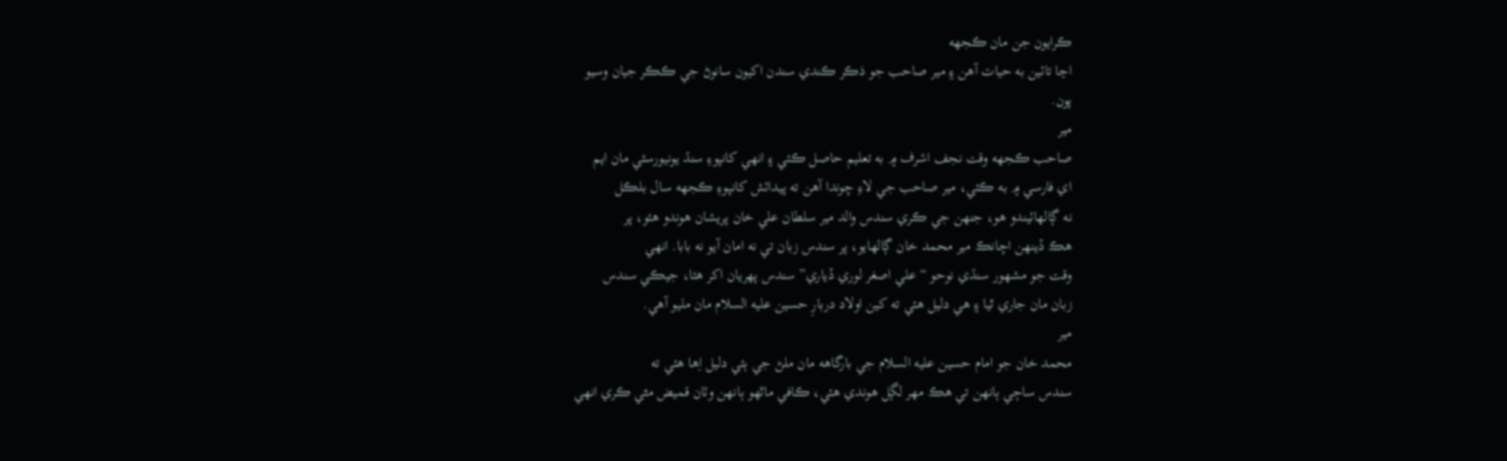ڪرايون جن مان ڪجهه
اڃا تائين به حيات آهن ۽ مير صاحب جو ذڪر ڪندي سندن اکيون سانوڻ جي ڪڪر جيان وسيو
پون.
مير
صاحب ڪجهه وقت نجف اشرف ۾ به تعليم حاصل ڪئي ۽ انهي کانپوءِ سنڌ يونيورسٽي مان ايم
اي فارسي ۾ به ڪئي، مير صاحب جي لاءِ چوندا آهن ته پيدائش کانپوءِ ڪجهه سال بلڪل
نه ڳالهائيندو هو، جنهن جي ڪري سندس والد مير سلطان علي خان پريشان هوندو هئو، پر
هڪ ڏينهن اچانڪ مير محمد خان ڳالهايو، پر سندس زبان تي نه امان آيو نه بابا. انهي
وقت جو مشهور سنڌي نوحو “علي اصغر لوري ڏياري” سندس پهريان اکر هئا، جيڪي سندس
زبان مان جاري ٿيا ۽ هي دليل هئي ته کين اولاد دربارِ حسين عليه السلام مان مليو آهي.
مير
محمد خان جو امام حسين عليه السلام جي بارگاهه مان ملڻ جي ٻئي دليل اِها هئي ته
سندس ساڄي ٻانهن تي هڪ مهر لڳل هوندي هئي، ڪافي ماڻهو ٻانهن وٽان قميض مٿي ڪري انهي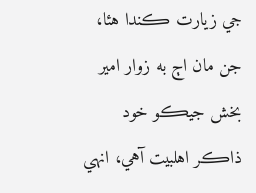جي زيارت ڪندا هئا، جن مان اڄ به زوار امير بخش جيڪو خود ذاڪر اهلبيت آهي، انهي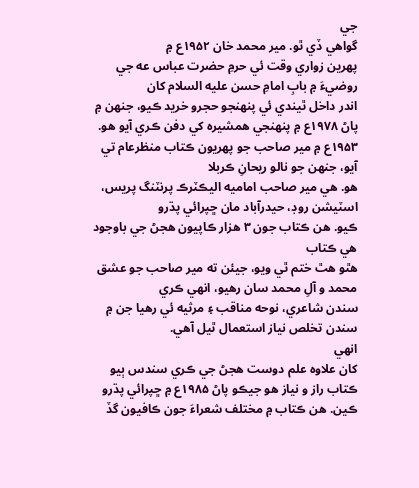جي
گواهي ڏي ٿو. مير محمد خان ۱۹۵۲ع ۾
پهرين زواري وقت ئي حرمِ حضرت عباس عه جي روضيءَ ۾ بابِ امامِ حسن عليه السلام کان
اندر داخل ٿيندي ئي پنهنجو حجرو خريد ڪيو، جنهن ۾ پاڻ ۱۹۷۸ع ۾ پنهنجي همشيره کي دفن ڪري آيو هو.
۱۹۵۳ع ۾ مير صاحب جو پهريون ڪتاب منظرعام تي آيو، جنهن جو نالو ريحانِ ڪربلا
هو. هي مير صاحب اماميه اليڪٽرڪ پرنٽنگ پريس، اسٽيشن روڊ، حيدرآباد مان ڇپرائي پڌرو
ڪيو. هن ڪتاب جون ۳ هزار ڪاپيون هجڻ جي باوجود هي ڪتاب
هٿو هٿ ختم ٿي ويو، جيئن ته مير صاحب جو عشق محمد و آلِ محمد سان رهيو، انهي ڪري
سندن شاعري، نوحه مناقب ۽ مرثيه ئي رهيا جن ۾ سندن تخلص نياز استعمال ٿيل آهي.
انهي
کان علاوه علم دوست هجڻ جي ڪري سندس ٻيو ڪتاب راز و نياز هو جيڪو پاڻ ۱۹۸۵ع ۾ ڇپرائي پڌرو ڪين. هن ڪتاب ۾ مختلف شعراءَ جون ڪافيون گڏ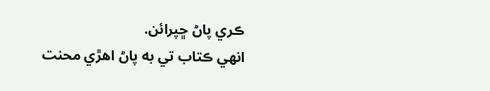ڪري پاڻ ڇپرائن.
انهي ڪتاب تي به پاڻ اهڙي محنت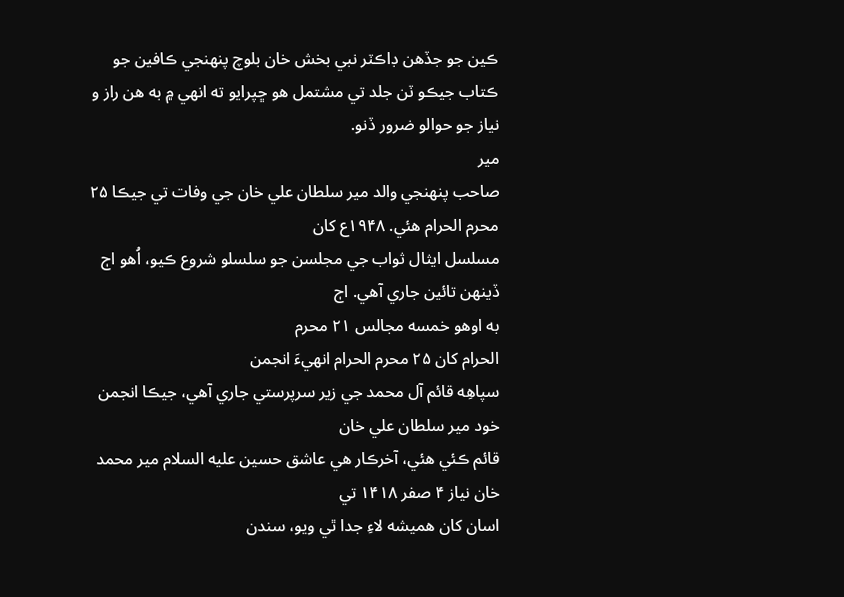ڪين جو جڏهن ڊاڪٽر نبي بخش خان بلوچ پنهنجي ڪافين جو
ڪتاب جيڪو ٽن جلد تي مشتمل هو ڇپرايو ته انهي ۾ به هن راز و نياز جو حوالو ضرور ڏنو.
مير
صاحب پنهنجي والد مير سلطان علي خان جي وفات تي جيڪا ۲۵ محرم الحرام هئي. ۱۹۴۸ع کان
مسلسل ايثال ثواب جي مجلسن جو سلسلو شروع ڪيو، اُهو اڄ ڏينهن تائين جاري آهي. اڄ
به اوهو خمسه مجالس ۲۱ محرم
الحرام کان ۲۵ محرم الحرام انهيءَ انجمن
سپاهِه قائم آل محمد جي زير سرپرستي جاري آهي، جيڪا انجمن خود مير سلطان علي خان
قائم ڪئي هئي، آخرڪار هي عاشق حسين عليه السلام مير محمد خان نياز ۴ صفر ۱۴۱۸ تي
اسان کان هميشه لاءِ جدا ٿي ويو، سندن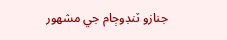جنازو ٽنڊوڄام جي مشهور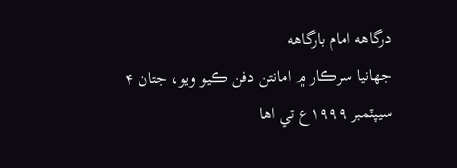درگاهه امام بارگاهه
جهانيا سرڪار ۾ امانتن دفن ڪيو ويو، جتان ۴ سيپٽمبر ۱۹۹۹ع تي اها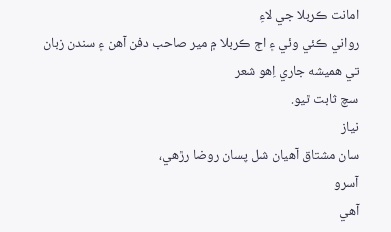امانت ڪربلا جي لاءِ
رواني ڪئي وئي ۽ اڄ ڪربلا ۾ مير صاحب دفن آهن ۽ سندن زبان تي هميشه جاري اِهو شعر
سچ ثابت ٿيو.
نياز
سان مشتاق آهيان شل پسان روضا رڙهي،
آسرو
آهي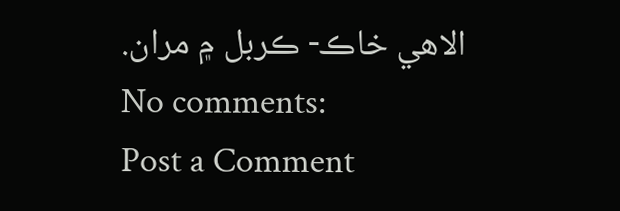الاهي خاڪ- ڪربل ۾ مران.
No comments:
Post a Comment